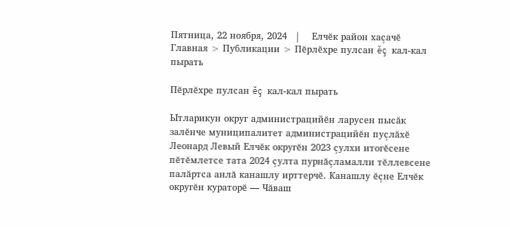Пятница, 22 ноября, 2024   |    Елчĕк район хаçачĕ
Главная > Публикации > Пĕрлĕхре пулсан ĕç кал-кал пырать

Пĕрлĕхре пулсан ĕç кал-кал пырать

Ытларикун округ администрацийĕн ларусен пысăк залĕнче муниципалитет администрацийĕн пуçлăхĕ Леонард Левый Елчĕк округĕн 2023 çулхи итогĕсене пĕтĕмлетсе тата 2024 çулта пурнăçламалли тĕллевсене палăртса анлă канашлу ирттерчĕ. Канашлу ĕçне Елчĕк округĕн кураторĕ — Чăваш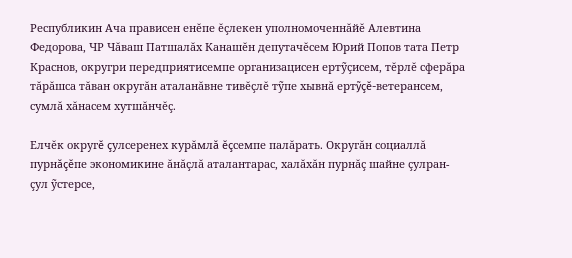Республикин Ача прависен енĕпе ĕçлекен уполномоченнăйĕ Алевтина Федорова, ЧР Чăваш Патшалăх Канашĕн депутачĕсем Юрий Попов тата Петр Краснов, округри передприятисемпе организацисен ертỹçисем, тĕрлĕ сферăра тăрăшса тăван округăн аталанăвне тивĕçлĕ тỹпе хывнă ертỹçĕ-ветерансем, сумлă хăнасем хутшăнчĕç.

Елчĕк округĕ çулсеренех курăмлă ĕçсемпе палăрать. Округăн социаллă пурнăçĕпе экономикине ăнăçлă аталантарас, халăхăн пурнăç шайне çулран-çул ỹстерсе,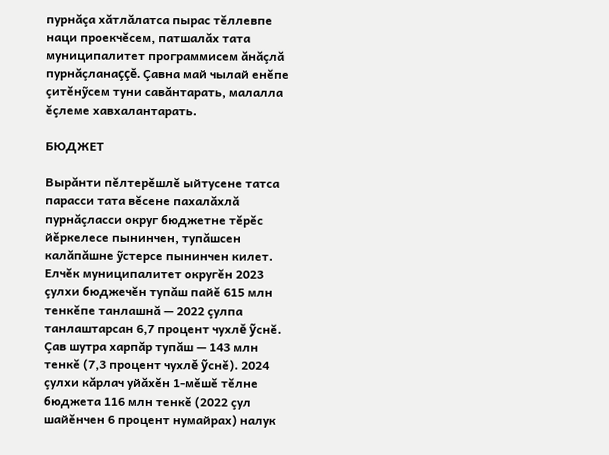пурнăçа хăтлăлатса пырас тĕллевпе наци проекчĕсем, патшалăх тата муниципалитет программисем ăнăçлă пурнăçланаççĕ. Çавна май чылай енĕпе çитĕнỹсем туни савăнтарать, малалла ĕçлеме хавхалантарать.

БЮДЖЕТ

Вырăнти пĕлтерĕшлĕ ыйтусене татса парасси тата вĕсене пахалăхлă пурнăçласси округ бюджетне тĕрĕс йĕркелесе пынинчен, тупăшсен калăпăшне ỹстерсе пынинчен килет. Елчĕк муниципалитет округĕн 2023 çулхи бюджечĕн тупăш пайĕ 615 млн тенкĕпе танлашнă — 2022 çулпа танлаштарсан 6,7 процент чухлĕ ỹснĕ. Çав шутра харпăр тупăш — 143 млн тенкĕ (7,3 процент чухлĕ ỹснĕ). 2024 çулхи кăрлач уйăхĕн 1-мĕшĕ тĕлне бюджета 116 млн тенкĕ (2022 çул шайĕнчен 6 процент нумайрах) налук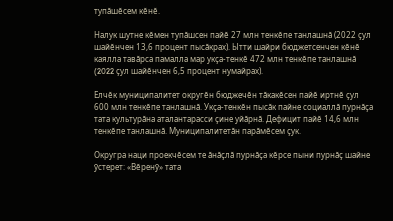тупăшĕсем кĕнĕ.

Налук шутне кĕмен тупăшсен пайĕ 27 млн тенкĕпе танлашнă (2022 çул шайĕнчен 13,6 процент пысăкрах). Ытти шайри бюджетсенчен кĕнĕ каялла тавăрса памалла мар укçа-тенкĕ 472 млн тенкĕпе танлашнă (2022 çул шайĕнчен 6,5 процент нумайрах).

Елчĕк муниципалитет округĕн бюджечĕн тăкакĕсен пайĕ иртнĕ çул 600 млн тенкĕпе танлашнă. Укçа-тенкĕн пысăк пайне социаллă пурнăçа тата культурăна аталантарасси çине уйăрнă. Дефицит пайĕ 14,6 млн тенкĕпе танлашнă. Муниципалитетăн парăмĕсем çук.

Округра наци проекчĕсем те ăнăçлă пурнăçа кĕрсе пыни пурнăç шайне ỹстерет: «Вĕренỹ» тата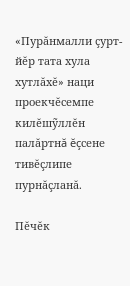«Пурăнмалли çурт-йĕр тата хула хутлăхĕ» наци проекчĕсемпе килĕшỹллĕн палăртнă ĕçсене тивĕçлипе пурнăçланă.

Пĕчĕк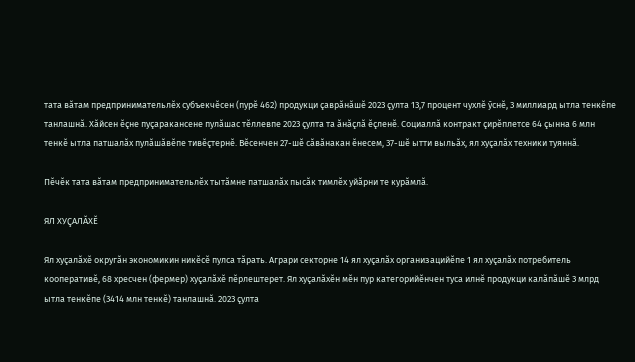тата вăтам предпринимательлĕх субъекчĕсен (пурĕ 462) продукци çаврăнăшĕ 2023 çулта 13,7 процент чухлĕ ỹснĕ, 3 миллиард ытла тенкĕпе танлашнă. Хăйсен ĕçне пуçаракансене пулăшас тĕллевпе 2023 çулта та ăнăçлă ĕçленĕ. Социаллă контракт çирĕплетсе 64 çынна 6 млн тенкĕ ытла патшалăх пулăшăвĕпе тивĕçтернĕ. Вĕсенчен 27-шĕ сăвăнакан ĕнесем, 37-шĕ ытти выльăх, ял хуçалăх техники туяннă.

Пĕчĕк тата вăтам предпринимательлĕх тытăмне патшалăх пысăк тимлĕх уйăрни те курăмлă.

ЯЛ ХУÇАЛĂХĔ

Ял хуçалăхĕ округăн экономикин никĕсĕ пулса тăрать. Аграри секторне 14 ял хуçалăх организацийĕпе 1 ял хуçалăх потребитель кооперативĕ, 68 хресчен (фермер) хуçалăхĕ пĕрлештерет. Ял хуçалăхĕн мĕн пур категорийĕнчен туса илнĕ продукци калăпăшĕ 3 млрд ытла тенкĕпе (3414 млн тенкĕ) танлашнă. 2023 çулта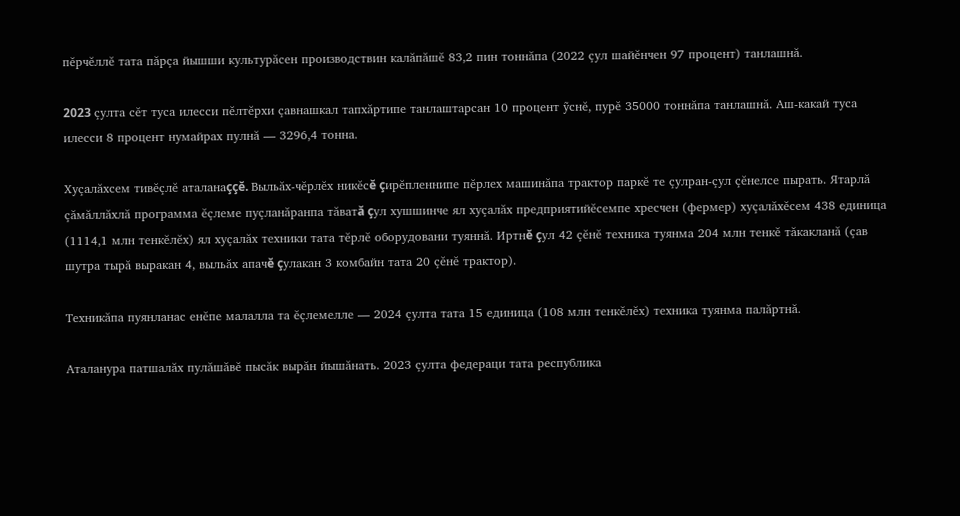пĕрчĕллĕ тата пăрçа йышши культурăсен производствин калăпăшĕ 83,2 пин тоннăпа (2022 çул шайĕнчен 97 процент) танлашнă.

2023 çулта сĕт туса илесси пĕлтĕрхи çавнашкал тапхăртипе танлаштарсан 10 процент ỹснĕ, пурĕ 35000 тоннăпа танлашнă. Аш-какай туса илесси 8 процент нумайрах пулнă — 3296,4 тонна.

Хуçалăхсем тивĕçлĕ аталанаççĕ. Выльăх-чĕрлĕх никĕсĕ çирĕпленнипе пĕрлех машинăпа трактор паркĕ те çулран-çул çĕнелсе пырать. Ятарлă çăмăллăхлă программа ĕçлеме пуçланăранпа тăватă çул хушшинче ял хуçалăх предприятийĕсемпе хресчен (фермер) хуçалăхĕсем 438 единица (1114,1 млн тенкĕлĕх) ял хуçалăх техники тата тĕрлĕ оборудовани туяннă. Иртнĕ çул 42 çĕнĕ техника туянма 204 млн тенкĕ тăкакланă (çав шутра тырă выракан 4, выльăх апачĕ çулакан 3 комбайн тата 20 çĕнĕ трактор).

Техникăпа пуянланас енĕпе малалла та ĕçлемелле — 2024 çулта тата 15 единица (108 млн тенкĕлĕх) техника туянма палăртнă.

Аталанура патшалăх пулăшăвĕ пысăк вырăн йышăнать. 2023 çулта федераци тата республика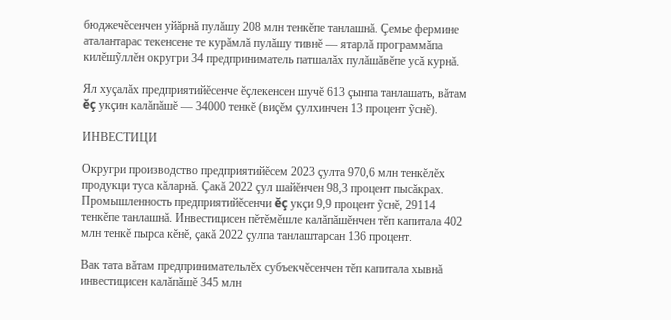бюджечĕсенчен уйăрнă пулăшу 208 млн тенкĕпе танлашнă. Çемье фермине аталантарас текенсене те курăмлă пулăшу тивнĕ — ятарлă программăпа килĕшỹллĕн округри 34 предприниматель патшалăх пулăшăвĕпе усă курнă.

Ял хуçалăх предприятийĕсенче ĕçлекенсен шучĕ 613 çынпа танлашать, вăтам ĕç укçин калăпăшĕ — 34000 тенкĕ (виçĕм çулхинчен 13 процент ỹснĕ).

ИНВЕСТИЦИ

Округри производство предприятийĕсем 2023 çулта 970,6 млн тенкĕлĕх продукци туса кăларнă. Çакă 2022 çул шайĕнчен 98,3 процент пысăкрах. Промышленность предприятийĕсенчи ĕç укçи 9,9 процент ỹснĕ, 29114 тенкĕпе танлашнă. Инвестицисен пĕтĕмĕшле калăпăшĕнчен тĕп капитала 402 млн тенкĕ пырса кĕнĕ, çакă 2022 çулпа танлаштарсан 136 процент.

Вак тата вăтам предпринимательлĕх субъекчĕсенчен тĕп капитала хывнă инвестицисен калăпăшĕ 345 млн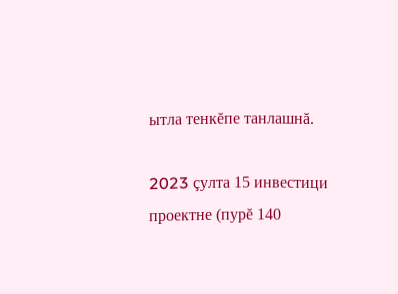ытла тенкĕпе танлашнă.

2023 çулта 15 инвестици проектне (пурĕ 140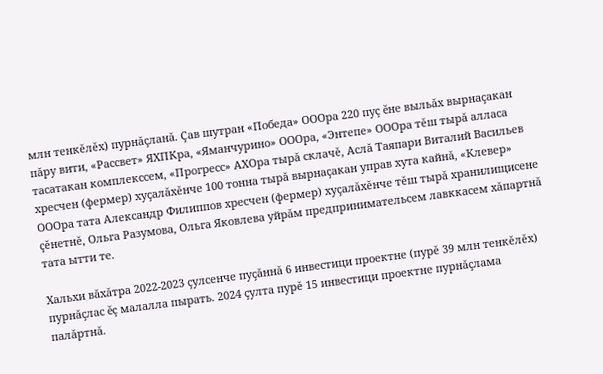млн тенкĕлĕх) пурнăçланă. Çав шутран «Победа» ОООра 220 пуç ĕне выльăх вырнаçакан пăру вити, «Рассвет» ЯХПКра, «Яманчурино» ОООра, «Энтепе» ОООра тĕш тырă алласа тасатакан комплекссем, «Прогресс» АХОра тырă склачĕ, Аслă Таяпари Виталий Васильев хресчен (фермер) хуçалăхĕнче 100 тонна тырă вырнаçакан управ хута кайнă, «Клевер» ОООра тата Александр Филиппов хресчен (фермер) хуçалăхĕнче тĕш тырă хранилищисене çĕнетнĕ, Ольга Разумова, Ольга Яковлева уйрăм предпринимательсем лавккасем хăпартнă тата ытти те.

Хальхи вăхăтра 2022-2023 çулсенче пуçăннă 6 инвестици проектне (пурĕ 39 млн тенкĕлĕх) пурнăçлас ĕç малалла пырать. 2024 çулта пурĕ 15 инвестици проектне пурнăçлама палăртнă.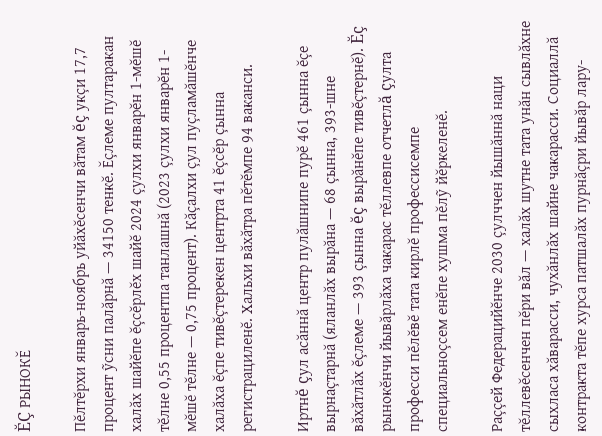ĔÇ РЫНОКĔ

Пĕлтĕрхи январь-ноябрь уйăхĕсенчи вăтам ĕç укçи 17,7 процент ỹсни палăрнă — 34150 тенкĕ. Ĕçлеме пултаракан халăх шайĕпе ĕçсĕрлĕх шайĕ 2024 çулхи январĕн 1-мĕшĕ тĕлне 0,55 процентпа танлашнă (2023 çулхи январĕн 1-мĕшĕ тĕлне — 0,75 процент). Кăçалхи çул пуçламăшĕнче халăха ĕçпе тивĕçтерекен центрта 41 ĕçсĕр çынна регистрациленĕ. Хальхи вăхăтра пĕтĕмпе 94 ваканси.

Иртнĕ çул асăннă центр пулăшнипе пурĕ 461 çынна ĕçе вырнаçтарнă (яланлăх вырăна — 68 çынна, 393-шне вăхăтлăх ĕçлеме — 393 çынна ĕç вырăнĕпе тивĕçтернĕ). Ĕç рынокĕнчи йывăрлăха чакарас тĕллевпе отчетлă çулта професси пĕлĕвĕ тата кирлĕ профессисемпе специальноçсем енĕпе хушма пĕлỹ йĕркеленĕ.

Раççей Федерацийĕнче 2030 çулччен йышăннă наци тĕллевĕсенчен пĕри вăл — халăх шутне тата унăн сывлăхне сыхласа хăварасси, чухăнлăх шайне чакарасси. Социаллă контракта тĕпе хурса патшалăх пурнăçри йывăр лару-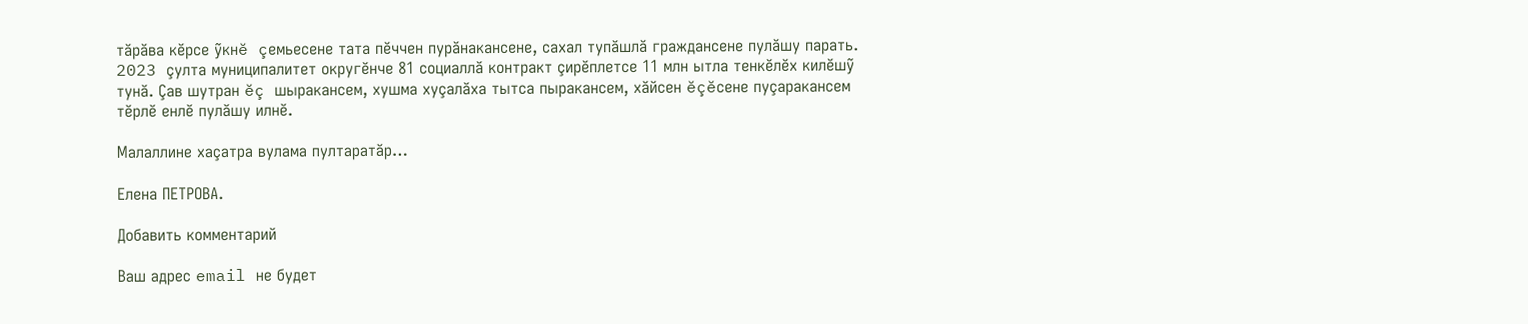тăрăва кĕрсе ỹкнĕ çемьесене тата пĕччен пурăнакансене, сахал тупăшлă граждансене пулăшу парать. 2023 çулта муниципалитет округĕнче 81 социаллă контракт çирĕплетсе 11 млн ытла тенкĕлĕх килĕшỹ тунă. Çав шутран ĕç шыракансем, хушма хуçалăха тытса пыракансем, хăйсен ĕçĕсене пуçаракансем тĕрлĕ енлĕ пулăшу илнĕ.

Малаллине хаçатра вулама пултаратăр…

Елена ПЕТРОВА.

Добавить комментарий

Ваш адрес email не будет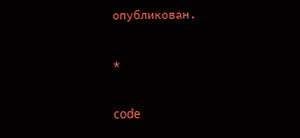опубликован.

*

code